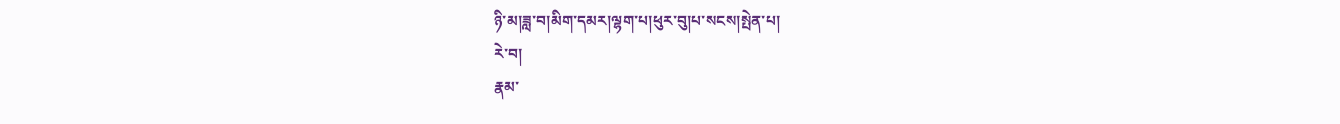ཉི་མ།ཟླ་བ།མིག་དམར།ལྷག་པ།ཕུར་བུ།པ་སངས།སྤེན་པ།
རེ་བ།
རྣམ་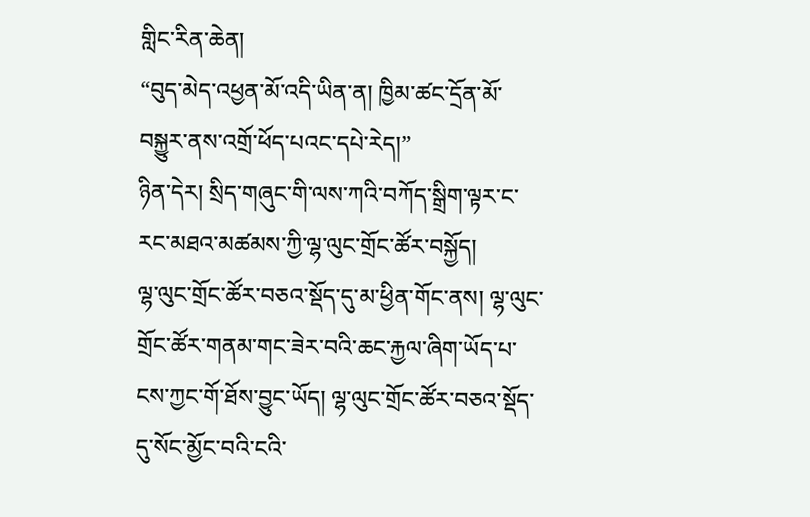གླིང་རིན་ཆེན།
“བུད་མེད་འཕྱན་མོ་འདི་ཡིན་ན། ཁྱིམ་ཚང་དྲོན་མོ་བསྐྱུར་ནས་འགྲོ་ཕོད་པའང་དཔེ་རེད།”
ཉིན་དེར། སྲིད་གཞུང་གི་ལས་ཀའི་བཀོད་སྒྲིག་ལྟར་ང་རང་མཐའ་མཚམས་ཀྱི་ལྷ་ལུང་གྲོང་ཚོར་བསྐྱོད།
ལྷ་ལུང་གྲོང་ཚོར་བཅའ་སྡོད་དུ་མ་ཕྱིན་གོང་ནས། ལྷ་ལུང་གྲོང་ཚོར་གནམ་གང་ཟེར་བའི་ཆང་རྐྱལ་ཞིག་ཡོད་པ་ངས་ཀྱང་གོ་ཐོས་བྱུང་ཡོད། ལྷ་ལུང་གྲོང་ཚོར་བཅའ་སྡོད་དུ་སོང་མྱོང་བའི་ངའི་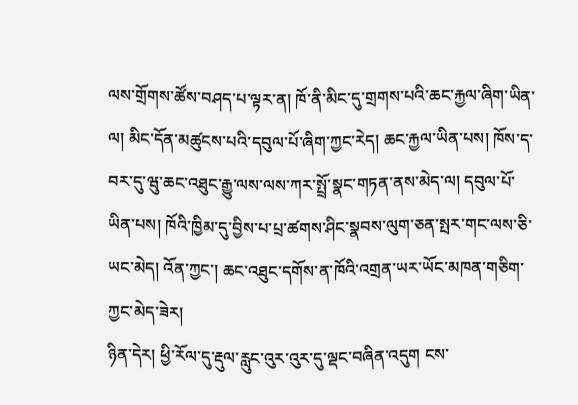ལས་གྲོགས་ཚོས་བཤད་པ་ལྟར་ན། ཁོ་ནི་མིང་དུ་གྲགས་པའི་ཆང་རྐྱལ་ཞིག་ཡིན་ལ། མིང་དོན་མཚུངས་པའི་དབུལ་པོ་ཞིག་ཀྱང་རེད། ཆང་རྐྱལ་ཡིན་པས། ཁོས་ད་བར་དུ་ཝུ་ཆང་འཐུང་རྒྱུ་ལས་ལས་ཀར་སྤྲོ་སྣང་གཏན་ནས་མེད་ལ། དབུལ་པོ་ཡིན་པས། ཁོའི་ཁྱིམ་དུ་བྱིས་པ་པྲ་ཚགས་ཤིང་སྣབས་ལུག་ཅན་སྤར་གང་ལས་ཅི་ཡང་མེད། འོན་ཀྱང་། ཆང་འཐུང་དགོས་ན་ཁོའི་འགྲན་ཡར་ཡོང་མཁན་གཅིག་ཀྱང་མེད་ཟེར།
ཉིན་དེར། ཕྱི་རོལ་དུ་རྡུལ་རླུང་འུར་འུར་དུ་ལྡང་བཞིན་འདུག ངས་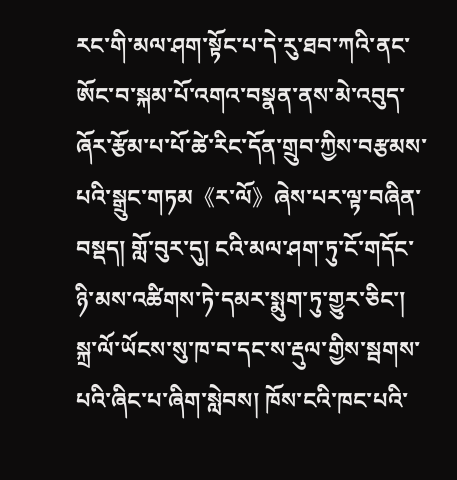རང་གི་མལ་ཤག་སྟོང་པ་དེ་རུ་ཐབ་ཀའི་ནང་ཨོང་བ་སྐམ་པོ་འགའ་བསྣན་ནས་མེ་འབུད་ཞོར་རྩོམ་པ་པོ་ཚེ་རིང་དོན་གྲུབ་ཀྱིས་བརྩམས་པའི་སྒྲུང་གཏམ《ར་ལོ》ཞེས་པར་ལྟ་བཞིན་བསྡད། གློ་བུར་དུ། ངའི་མལ་ཤག་ཏུ་ངོ་གདོང་ཉི་མས་འཚིགས་ཏེ་དམར་སྨུག་ཏུ་གྱུར་ཅིང་། སྐྲ་ལོ་ཡོངས་སུ་ཁ་བ་དང་ས་རྡུལ་གྱིས་སྦགས་པའི་ཞིང་པ་ཞིག་སླེབས། ཁོས་ངའི་ཁང་པའི་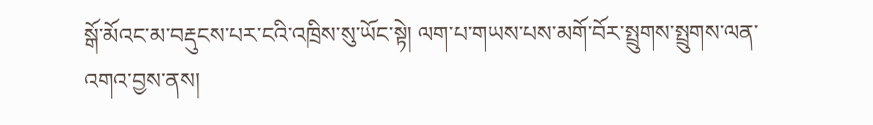སྒོ་མོའང་མ་བརྡུངས་པར་ངའི་འཁྲིས་སུ་ཡོང་སྟེ། ལག་པ་གཡས་པས་མགོ་བོར་སྤྲུགས་སྤྲུགས་ལན་འགའ་བྱས་ནས།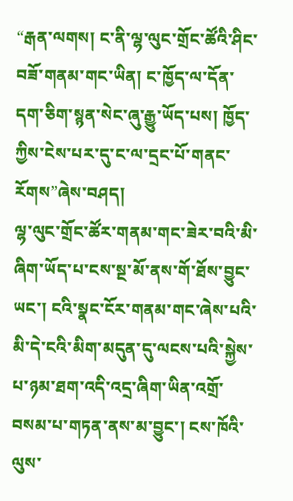“རྒན་ལགས། ང་ནི་ལྷ་ལུང་གྲོང་ཚོའི་ཤིང་བཟོ་གནམ་གང་ཡིན། ང་ཁྱོད་ལ་དོན་དག་ཅིག་སྙན་སེང་ཞུ་རྒྱུ་ཡོད་པས། ཁྱོད་ཀྱིས་ངེས་པར་དུ་ང་ལ་དྲང་པོ་གནང་རོགས”ཞེས་བཤད།
ལྷ་ལུང་གྲོང་ཚོར་གནམ་གང་ཟེར་བའི་མི་ཞིག་ཡོད་པ་ངས་སྔ་མོ་ནས་གོ་ཐོས་བྱུང་ཡང་། ངའི་སྣང་ངོར་གནམ་གང་ཞེས་པའི་མི་དེ་ངའི་མིག་མདུན་དུ་ལངས་པའི་སྐྱེས་པ་ཉམ་ཐག་འདི་འདྲ་ཞིག་ཡིན་འགྲོ་བསམ་པ་གཏན་ནས་མ་བྱུང་། ངས་ཁོའི་ལུས་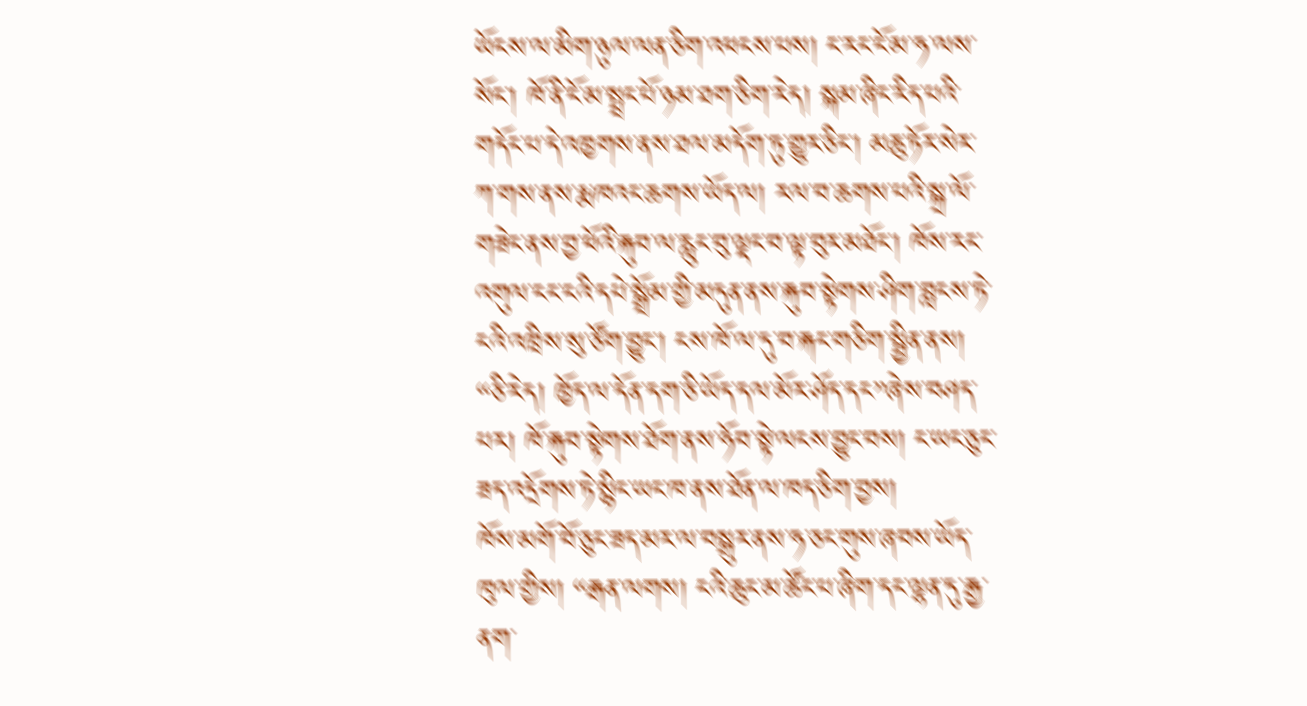ཡོངས་ལ་མིག་ཉུལ་ལན་ཅིག་འཕངས་པས། ང་རང་ངོ་མ་ཧ་ལས་སོང་། ཁོ་ནི་ངོ་མ་སྤྲང་པོ་ཉམ་ཐག་ཅིག་རེད། སྐམ་ཞིང་རིད་པའི་གདོང་པ་དེ་འཁྱགས་ནས་ཐལ་མདོག་ཏུ་གྱུར་ཅིང་། མཆུ་ཏོར་སེར་ཀ་གས་ནས་རྨ་ཁའང་ཆགས་ཡོད་ལ། རལ་བ་ཆགས་པའི་སྐྲ་ལོ་གཟེང་ནས་བྱ་ཕོའི་རྐུབ་ལ་རླུང་བུ་ལྡང་བ་ལྟ་བུར་མཐོང་། ཁོས་རང་འགུལ་ངང་ངའི་དཔེ་སྒྲོམ་གྱི་མདུན་ནས་རྐུབ་སྟེགས་ཤིག་བླངས་ཏེ་ངའི་འཁྲིས་སུ་ཙོག་བྱུང་། ངས་ཁོ་ལ་དུ་བ་རྐང་གཅིག་སྦྱིན་ནས། “ཅི་རེད། ཁྱོད་ལ་དོན་དག་ཅི་ཡོད་དལ་མོར་ཤོད་དང”ཞེས་བཤད་པར། ཁོ་རྐུབ་སྟེགས་ཐོག་ནས་ཧོབ་སྟེ་ལངས་བྱུང་བས། ང་ཡང་ཅུང་ཟད་འདྲོགས་ཏེ་སྙིང་ཡང་ཁ་ནས་ཐོན་ལ་ཁད་ཅིག་བྱས།
ཁོས་མགོ་བོ་ཅུང་ཟད་མར་ལ་བསྒུར་ནས་ཧ་ཅང་གུས་ཞབས་ཡོད་ཁུལ་གྱིས། “རྒན་ལགས། ངའི་ཆུང་མ་ཚོང་པ་ཞིག་དང་ལྷན་དུ་རྒྱ་ནག་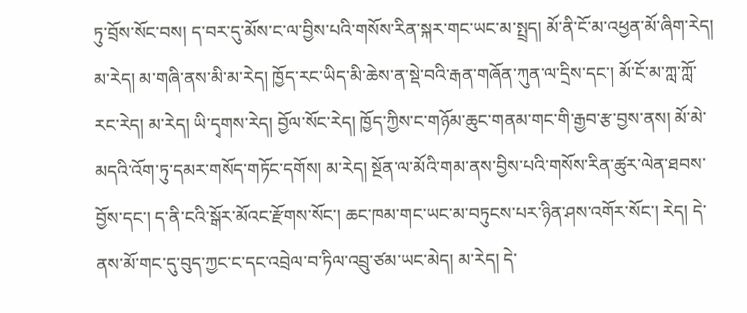ཏུ་བྲོས་སོང་བས། ད་བར་དུ་མོས་ང་ལ་བྱིས་པའི་གསོས་རིན་སྐར་གང་ཡང་མ་སྤྲད། མོ་ནི་ངོ་མ་འཕྱན་མོ་ཞིག་རེད། མ་རེད། མ་གཞི་ནས་མི་མ་རེད། ཁྱོད་རང་ཡིད་མི་ཆེས་ན་སྡེ་བའི་རྒན་གཞོན་ཀུན་ལ་དྲིས་དང་། མོ་ངོ་མ་ཀླ་ཀློ་རང་རེད། མ་རེད། ཡི་དྭགས་རེད། བྱོལ་སོང་རེད། ཁྱོད་ཀྱིས་ང་གཉོམ་ཆུང་གནམ་གང་གི་རྒྱབ་རྩ་བྱས་ནས། མོ་མེ་མདའི་འོག་ཏུ་དམར་གསོད་གཏོང་དགོས། མ་རེད། སྔོན་ལ་མོའི་གམ་ནས་བྱིས་པའི་གསོས་རིན་ཚུར་ལེན་ཐབས་བྱོས་དང་། ད་ནི་ངའི་སྒོར་མོའང་རྫོགས་སོང་། ཆང་ཁམ་གང་ཡང་མ་བཏུངས་པར་ཉིན་ཤས་འགོར་སོང་། རེད། དེ་ནས་མོ་གང་དུ་བུད་ཀྱང་ང་དང་འབྲེལ་བ་ཏིལ་འབྲུ་ཙམ་ཡང་མེད། མ་རེད། དེ་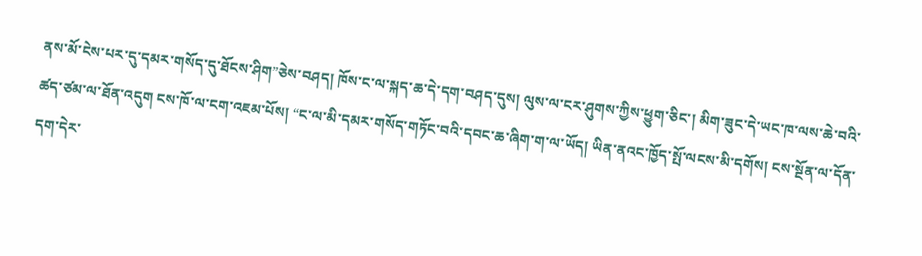ནས་མོ་ངེས་པར་དུ་དམར་གསོད་དུ་ཐོངས་ཤིག”ཅེས་བཤད། ཁོས་ང་ལ་སྐད་ཆ་དེ་དག་བཤད་དུས། ལུས་ལ་ངར་ཤུགས་ཀྱིས་ཕྱུག་ཅིང་། མིག་ཟུང་དེ་ཡང་ཁ་ལས་ཆེ་བའི་ཚད་ཙམ་ལ་ཐོན་འདུག ངས་ཁོ་ལ་ངག་འཇམ་པོས། “ང་ལ་མི་དམར་གསོད་གཏོང་བའི་དབང་ཆ་ཞིག་ག་ལ་ཡོད། ཡིན་ནའང་ཁྱོད་སྤོ་ལངས་མི་དགོས། ངས་སྔོན་ལ་དོན་དག་དེར་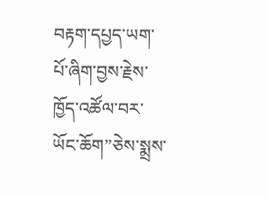བརྟག་དཔྱད་ཡག་པོ་ཞིག་བྱས་རྗེས་ཁྱོད་འཚོལ་བར་ཡོང་ཆོག”ཅེས་སྨྲས་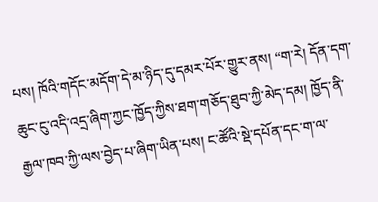པས། ཁོའི་གདོང་མདོག་དེ་མ་ཉིད་དུ་དམར་པོར་གྱུར་ནས། “ག་རེ། དོན་དག་ཆུང་ངུ་འདི་འདྲ་ཞིག་ཀྱང་ཁྱོད་ཀྱིས་ཐག་གཅོད་ཐུབ་ཀྱི་མེད་དམ། ཁྱོད་ནི་རྒྱལ་ཁབ་ཀྱི་ལས་བྱེད་པ་ཞིག་ཡིན་པས། ང་ཚོའི་སྡེ་དཔོན་དང་ག་ལ་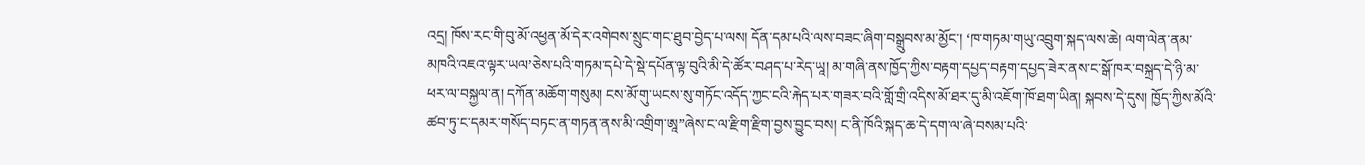འདྲ། ཁོས་རང་གི་བུ་མོ་འཕྱན་མོ་དེར་འགེབས་སྲུང་གང་ཐུབ་བྱེད་པ་ལས། དོན་དམ་པའི་ལས་བཟང་ཞིག་བསྒྲུབས་མ་མྱོང་། ‘ཁ་གཏམ་གཡུ་འབྲུག་སྐད་ལས་ཆེ། ལག་ལེན་ནམ་མཁའི་འཇའ་ལྟར་ཡལ’ཅེས་པའི་གཏམ་དཔེ་དེ་སྡེ་དཔོན་ལྟ་བུའི་མི་དེ་ཚོར་བཤད་པ་རེད་ཡཱ། མ་གཞི་ནས་ཁྱོད་ཀྱིས་བརྟག་དཔྱད་བརྟག་དཔྱད་ཟེར་ནས་ང་སྒོ་ཁར་བསྐྲད་དེ་ཉི་མ་ཕར་ལ་བསྐྱལ་ན། དཀོན་མཆོག་གསུམ། ངས་མོ་གུ་ཡངས་སུ་གཏོང་འདོད་ཀྱང་ངའི་རྐེད་པར་གཟར་བའི་གློ་གྲི་འདིས་མོ་ཐར་དུ་མི་འཇོག་ཁོ་ཐག་ཡིན། སྐབས་དེ་དུས། ཁྱོད་ཀྱིས་མོའི་ཚབ་ཏུ་ང་དམར་གསོད་བཏང་ན་གཏན་ནས་མི་འགྲིག་ཨཱ”ཞེས་ང་ལ་རྫིག་རྫིག་བྱས་བྱུང་བས། ང་ནི་ཁོའི་སྐད་ཆ་དེ་དག་ལ་ཞེ་བསམ་པའི་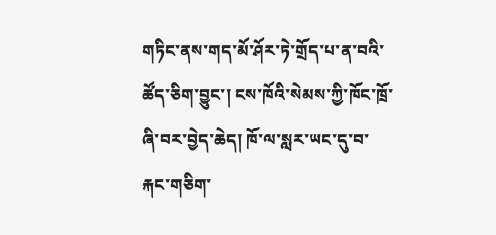གཏིང་ནས་གད་མོ་ཤོར་ཏེ་གྲོད་པ་ན་བའི་ཚོད་ཅིག་བྱུང་། ངས་ཁོའི་སེམས་ཀྱི་ཁོང་ཁྲོ་ཞི་བར་བྱེད་ཆེད། ཁོ་ལ་སླར་ཡང་དུ་བ་རྐང་གཅིག་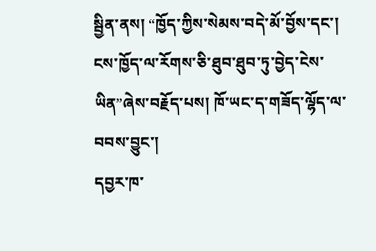སྦྱིན་ནས། “ཁྱོད་ཀྱིས་སེམས་བདེ་མོ་བྱོས་དང་། ངས་ཁྱོད་ལ་རོགས་ཅི་ཐུབ་ཐུབ་ཏུ་བྱེད་ངེས་ཡིན”ཞེས་བརྗོད་པས། ཁོ་ཡང་ད་གཟོད་ལྷོད་ལ་བབས་བྱུང་།
དབྱར་ཁ་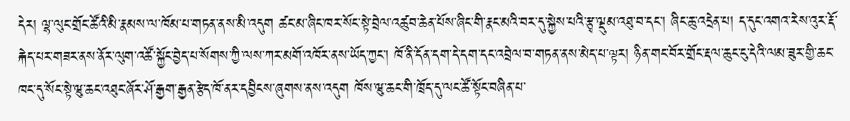དེར། ལྷ་ལུང་གྲོང་ཚོའི་མི་རྣམས་ལ་ཁོམ་པ་གཏན་ནས་མི་འདུག ཚང་མ་ཞིང་ཁར་སོང་སྟེ་བྲེལ་འཚུབ་ཆེན་པོས་ཞིང་གི་རྣང་མའི་བར་དུ་སྐྱེས་པའི་རྩྭ་ལྡུམ་འཐུ་བ་དང་། ཞིང་ཆུ་འདྲེན་པ། ད་དུང་འགའ་རེས་འུར་རྡོ་རྐེད་པར་གཟར་ནས་ནོར་ལུག་འཚོ་སྐྱོང་བྱེད་པ་སོགས་ཀྱི་ལས་ཀར་མགོ་འཁོར་ནས་ཡོད་ཀྱང་། ཁོ་ནི་དོན་དག་དེ་དག་དང་འབྲེལ་བ་གཏན་ནས་མེད་པ་ལྟར། ཉིན་གང་བོར་གྲོང་རྡལ་ཆུང་ངུ་དེའི་ལམ་ཟུར་གྱི་ཆང་ཁང་དུ་སོང་སྟེ་ཝུ་ཆང་འཐུང་ཞོར་ཤོ་རྒྱག་རྒྱན་རྩེད་ཁོ་ནར་དབྱིངས་ཞུགས་ནས་འདུག ཁོས་ཝུ་ཆང་གི་ཁྲོད་དུ་ལང་ཚོ་སྟོང་བཞིན་པ་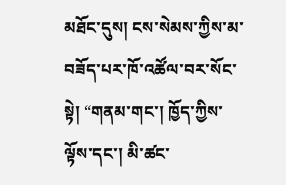མཐོང་དུས། ངས་སེམས་ཀྱིས་མ་བཟོད་པར་ཁོ་འཚོལ་བར་སོང་སྟེ། “གནམ་གང་། ཁྱོད་ཀྱིས་ལྟོས་དང་། མི་ཚང་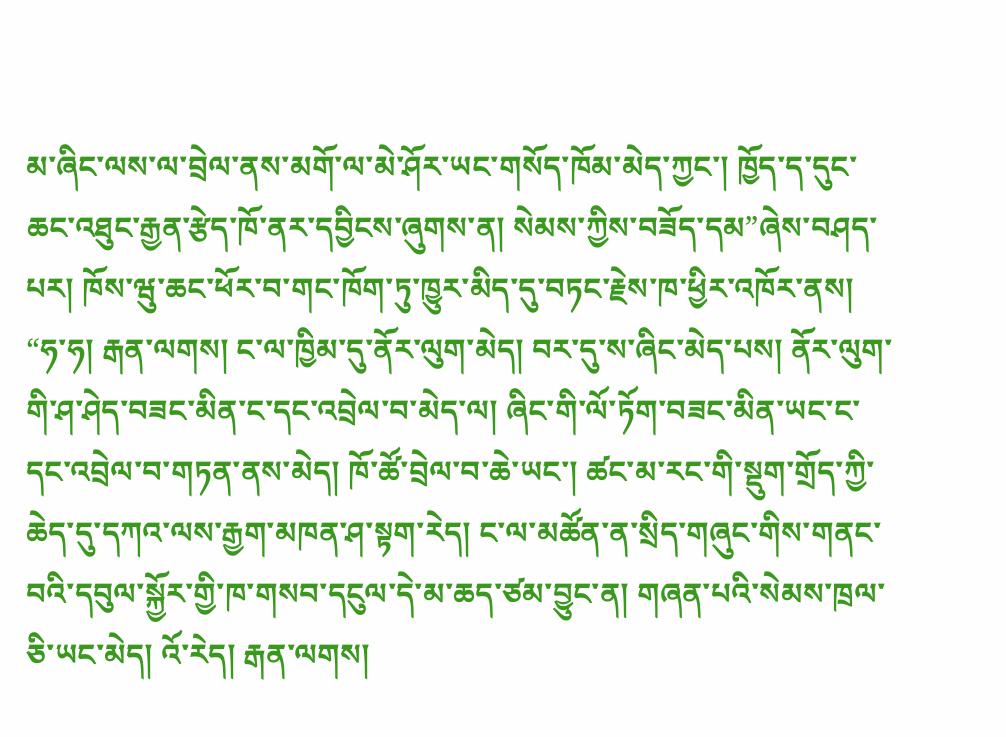མ་ཞིང་ལས་ལ་བྲེལ་ནས་མགོ་ལ་མེ་ཤོར་ཡང་གསོད་ཁོམ་མེད་ཀྱང་། ཁྱོད་ད་དུང་ཆང་འཐུང་རྒྱན་རྩེད་ཁོ་ནར་དབྱིངས་ཞུགས་ན། སེམས་ཀྱིས་བཟོད་དམ”ཞེས་བཤད་པར། ཁོས་ཝུ་ཆང་ཕོར་བ་གང་ཁོག་ཏུ་ཁྱུར་མིད་དུ་བཏང་རྗེས་ཁ་ཕྱིར་འཁོར་ནས། “ཧ་ཧ། རྒན་ལགས། ང་ལ་ཁྱིམ་དུ་ནོར་ལུག་མེད། བར་དུ་ས་ཞིང་མེད་པས། ནོར་ལུག་གི་ཤ་ཤེད་བཟང་མིན་ང་དང་འབྲེལ་བ་མེད་ལ། ཞིང་གི་ལོ་ཏོག་བཟང་མིན་ཡང་ང་དང་འབྲེལ་བ་གཏན་ནས་མེད། ཁོ་ཚོ་བྲེལ་བ་ཆེ་ཡང་། ཚང་མ་རང་གི་སྡུག་གྲོད་ཀྱི་ཆེད་དུ་དཀའ་ལས་རྒྱག་མཁན་ཤ་སྟག་རེད། ང་ལ་མཚོན་ན་སྲིད་གཞུང་གིས་གནང་བའི་དབུལ་སྐྱོར་གྱི་ཁ་གསབ་དངུལ་དེ་མ་ཆད་ཙམ་བྱུང་ན། གཞན་པའི་སེམས་ཁྲལ་ཅི་ཡང་མེད། འོ་རེད། རྒན་ལགས།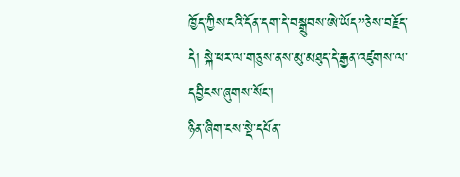ཁྱོད་ཀྱིས་ངའི་དོན་དག་དེ་བསྒྲུབས་ཨེ་ཡོད”ཅེས་བརྗོད་དེ། སྐེ་ཕར་ལ་གཅུས་ནས་མུ་མཐུད་དེ་རྒྱན་འཛུགས་ལ་དབྱིངས་ཞུགས་སོང་།
ཉིན་ཞིག་ངས་སྡེ་དཔོན་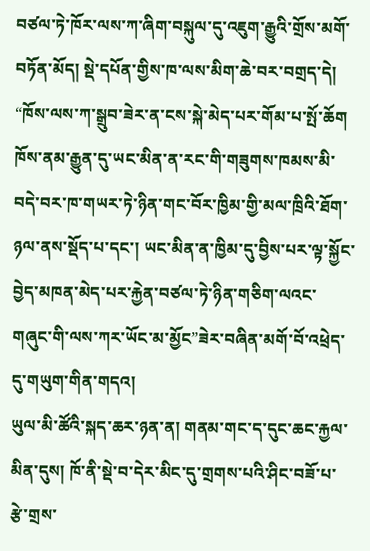བཙལ་ཏེ་ཁོར་ལས་ཀ་ཞིག་བསྐུལ་དུ་འཇུག་རྒྱུའི་གྲོས་མགོ་བཏོན་མོད། སྡེ་དཔོན་གྱིས་ཁ་ལས་མིག་ཆེ་བར་བགྲད་དེ། “ཁོས་ལས་ཀ་སྒྲུབ་ཟེར་ན་ངས་སྐེ་མེད་པར་གོམ་པ་སྤོ་ཆོག ཁོས་ནམ་རྒྱུན་དུ་ཡང་མིན་ན་རང་གི་གཟུགས་ཁམས་མི་བདེ་བར་ཁ་གཡར་ཏེ་ཉིན་གང་བོར་ཁྱིམ་གྱི་མལ་ཁྲིའི་ཐོག་ཉལ་ནས་སྡོད་པ་དང་། ཡང་མིན་ན་ཁྱིམ་དུ་བྱིས་པར་ལྟ་སྐྱོང་བྱེད་མཁན་མེད་པར་རྐྱེན་བཙལ་ཏེ་ཉིན་གཅིག་ལའང་གཞུང་གི་ལས་ཀར་ཡོང་མ་མྱོང”ཟེར་བཞིན་མགོ་བོ་འཕྲེད་དུ་གཡུག་གིན་གདའ།
ཡུལ་མི་ཚོའི་སྐད་ཆར་ཉན་ན། གནམ་གང་ད་དུང་ཆང་རྐྱལ་མིན་དུས། ཁོ་ནི་སྡེ་བ་དེར་མིང་དུ་གྲགས་པའི་ཤིང་བཟོ་པ་རྩེ་གྲས་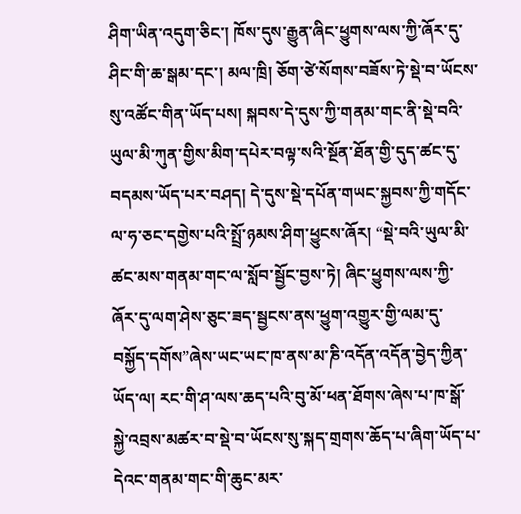ཤིག་ཡིན་འདུག་ཅིང་། ཁོས་དུས་རྒྱུན་ཞིང་ཕྱུགས་ལས་ཀྱི་ཞོར་དུ་ཤིང་གི་ཆ་སྒམ་དང་། མལ་ཁྲི། ཅོག་ཙེ་སོགས་བཟོས་ཏེ་སྡེ་བ་ཡོངས་སུ་འཚོང་གིན་ཡོད་པས། སྐབས་དེ་དུས་ཀྱི་གནམ་གང་ནི་སྡེ་བའི་ཡུལ་མི་ཀུན་གྱིས་མིག་དཔེར་བལྟ་སའི་སྔོན་ཐོན་གྱི་དུད་ཚང་དུ་བདམས་ཡོད་པར་བཤད། དེ་དུས་སྡེ་དཔོན་གཡང་སྐྱབས་ཀྱི་གདོང་ལ་ཧ་ཅང་དགྱེས་པའི་སྤྲོ་ཉམས་ཤིག་ཕྱུངས་ཞོར། “སྡེ་བའི་ཡུལ་མི་ཚང་མས་གནམ་གང་ལ་སློབ་སྦྱོང་བྱས་ཏེ། ཞིང་ཕྱུགས་ལས་ཀྱི་ཞོར་དུ་ལག་ཤེས་ཅུང་ཟད་སྦྱངས་ནས་ཕྱུག་འགྱུར་གྱི་ལམ་དུ་བསྐྱོད་དགོས”ཞེས་ཡང་ཡང་ཁ་ནས་མ་ཎི་འདོན་འདོན་བྱེད་ཀྱིན་ཡོད་ལ། རང་གི་ཤ་ལས་ཆད་པའི་བུ་མོ་ཕན་ཐོགས་ཞེས་པ་ཁ་སྒོ་སྐྱེ་འབྲས་མཚར་བ་སྡེ་བ་ཡོངས་སུ་སྐད་གྲགས་ཆོད་པ་ཞིག་ཡོད་པ་དེའང་གནམ་གང་གི་ཆུང་མར་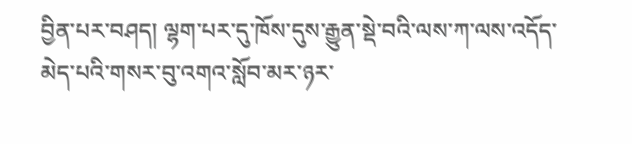བྱིན་པར་བཤད། ལྷག་པར་དུ་ཁོས་དུས་རྒྱུན་སྡེ་བའི་ལས་ཀ་ལས་འདོད་མེད་པའི་གསར་བུ་འགའ་སློབ་མར་ཉར་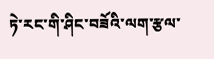ཏེ་རང་གི་ཤིང་བཟོའི་ལག་རྩལ་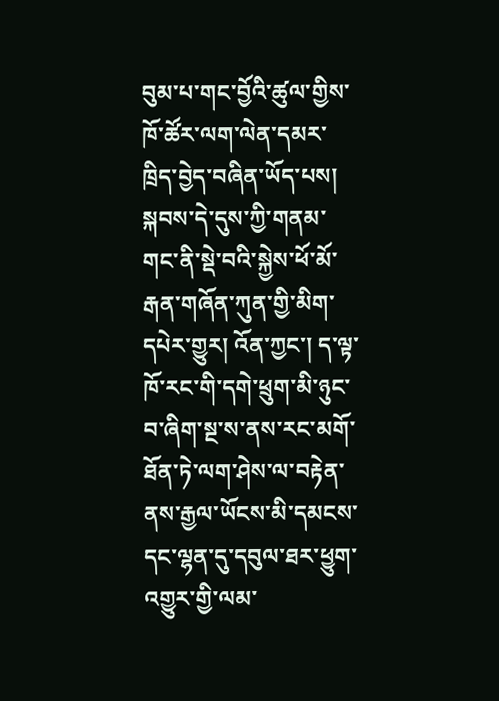བུམ་པ་གང་བྱོའི་ཚུལ་གྱིས་ཁོ་ཚོར་ལག་ལེན་དམར་ཁྲིད་བྱེད་བཞིན་ཡོད་པས། སྐབས་དེ་དུས་ཀྱི་གནམ་གང་ནི་སྡེ་བའི་སྐྱེས་ཕོ་མོ་རྒན་གཞོན་ཀུན་གྱི་མིག་དཔེར་གྱུར། འོན་ཀྱང་། ད་ལྟ་ཁོ་རང་གི་དགེ་ཕྲུག་མི་ཉུང་བ་ཞིག་སྔ་ས་ནས་རང་མགོ་ཐོན་ཏེ་ལག་ཤེས་ལ་བརྟེན་ནས་རྒྱལ་ཡོངས་མི་དམངས་དང་ལྷན་དུ་དབུལ་ཐར་ཕྱུག་འགྱུར་གྱི་ལམ་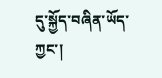དུ་སྐྱོད་བཞིན་ཡོད་ཀྱང་།